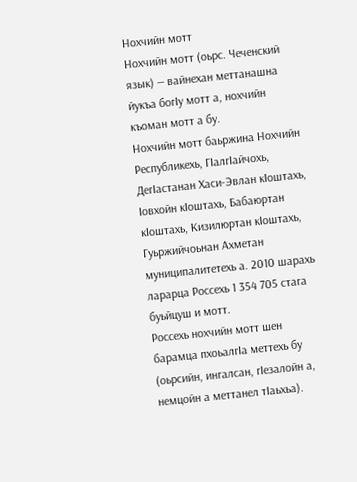Нохчийн мотт
Нохчийн мотт (оьрс. Чеченский язык) — вайнехан меттанашна йукъа богӀу мотт а, нохчийн къоман мотт а бу.
Нохчийн мотт баьржина Нохчийн Республикехь, ГӀалгӀайчохь, ДегӀастанан Хаси-Эвлан кӀоштахь, Ӏовхойн кӀоштахь, Бабаюртан кӀоштахь, Кизилюртан кӀоштахь, Гуьржийчоьнан Ахметан муниципалитетехь а. 2010 шарахь ларарца Россехь 1 354 705 стага буьйцуш и мотт.
Россехь нохчийн мотт шен барамца пхоьалгӀа меттехь бу (оьрсийн, ингалсан, гӀезалойн а, немцойн а меттанел тӀаьхьа).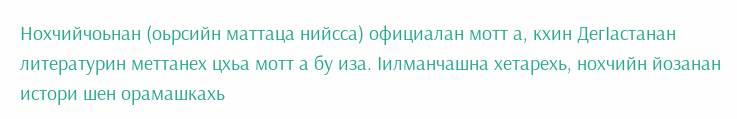Нохчийчоьнан (оьрсийн маттаца нийсса) официалан мотт а, кхин ДегӀастанан литературин меттанех цхьа мотт а бу иза. Ӏилманчашна хетарехь, нохчийн йозанан истори шен орамашкахь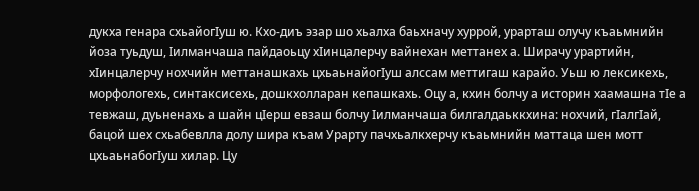дукха генара схьайогӀуш ю. Кхо-диъ эзар шо хьалха баьхначу хуррой, урарташ олучу къаьмнийн йоза туьдуш, Ӏилманчаша пайдаоьцу хӀинцалерчу вайнехан меттанех а. Ширачу урартийн, хӀинцалерчу нохчийн меттанашкахь цхьаьнайогӀуш алссам меттигаш карайо. Уьш ю лексикехь, морфологехь, синтаксисехь, дошкхолларан кепашкахь. Оцу а, кхин болчу а историн хаамашна тӀе а тевжаш, дуьненахь а шайн цӀерш евзаш болчу Ӏилманчаша билгалдаьккхина: нохчий, гӀалгӀай, бацой шех схьабевлла долу шира къам Урарту пачхьалкхерчу къаьмнийн маттаца шен мотт цхьаьнабогӀуш хилар. Цу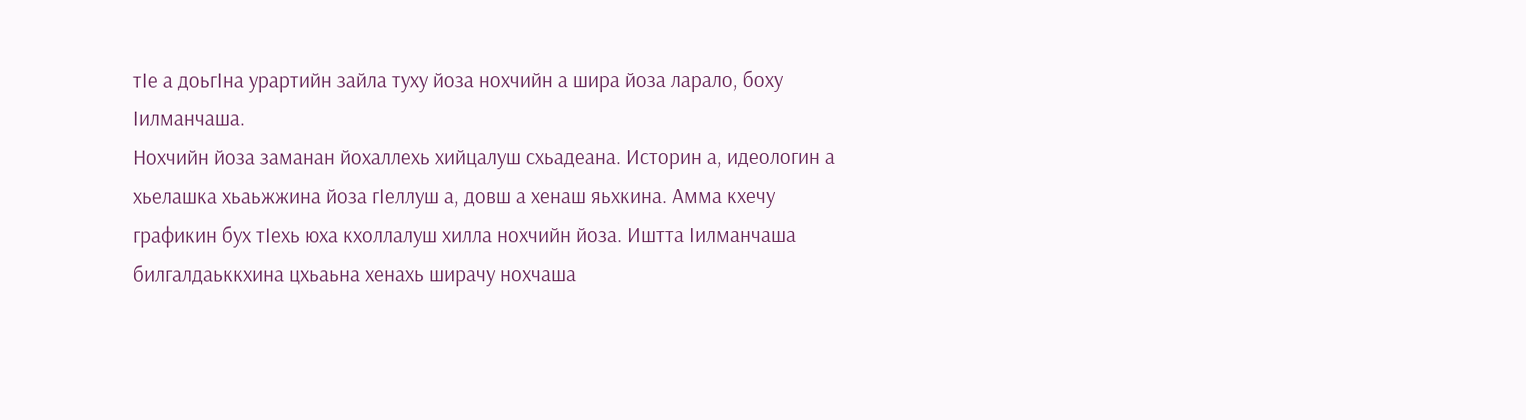тӀе а доьгӀна урартийн зайла туху йоза нохчийн а шира йоза ларало, боху Ӏилманчаша.
Нохчийн йоза заманан йохаллехь хийцалуш схьадеана. Историн а, идеологин а хьелашка хьаьжжина йоза гӀеллуш а, довш а хенаш яьхкина. Амма кхечу графикин бух тӀехь юха кхоллалуш хилла нохчийн йоза. Иштта Ӏилманчаша билгалдаьккхина цхьаьна хенахь ширачу нохчаша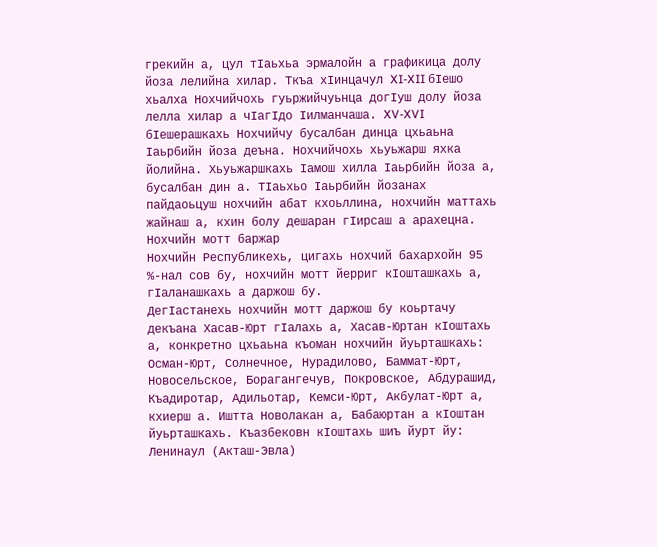грекийн а, цул тӀаьхьа эрмалойн а графикица долу йоза лелийна хилар. Ткъа хӀинцачул XI-XII бӀешо хьалха Нохчийчохь гуьржийчуьнца догӀуш долу йоза лелла хилар а чӀагӀдо Ӏилманчаша. XV-XVI бӀешерашкахь Нохчийчу бусалбан динца цхьаьна Ӏаьрбийн йоза деъна. Нохчийчохь хьуьжарш яхка йолийна. Хьуьжаршкахь Ӏамош хилла Ӏаьрбийн йоза а, бусалбан дин а. ТӀаьхьо Ӏаьрбийн йозанах пайдаоьцуш нохчийн абат кхоьллина, нохчийн маттахь жайнаш а, кхин болу дешаран гӀирсаш а арахецна.
Нохчийн мотт баржар
Нохчийн Республикехь, цигахь нохчий бахархойн 95 %-нал сов бу, нохчийн мотт йерриг кӀошташкахь а, гӀаланашкахь а даржош бу.
ДегӀастанехь нохчийн мотт даржош бу коьртачу декъана Хасав-Юрт гӀалахь а, Хасав-Юртан кӀоштахь а, конкретно цхьаьна къоман нохчийн йуьрташкахь: Осман-Юрт, Солнечное, Нурадилово, Баммат-Юрт, Новосельское, Борагангечув, Покровское, Абдурашид, Къадиротар, Адильотар, Кемси-Юрт, Акбулат-Юрт а, кхиерш а. Иштта Новолакан а, Бабаюртан а кӀоштан йуьрташкахь. Къазбековн кӀоштахь шиъ йурт йу: Ленинаул (Акташ-Эвла)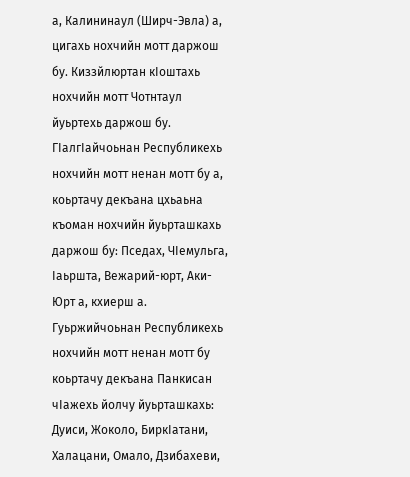а, Калининаул (Ширч-Эвла) а, цигахь нохчийн мотт даржош бу. Киззйлюртан кӀоштахь нохчийн мотт Чотнтаул йуьртехь даржош бу.
ГӀалгӀайчоьнан Республикехь нохчийн мотт ненан мотт бу а, коьртачу декъана цхьаьна къоман нохчийн йуьрташкахь даржош бу: Пседах, ЧӀемульга, Iаьршта, Вежарий-юрт, Аки-Юрт а, кхиерш а.
Гуьржийчоьнан Республикехь нохчийн мотт ненан мотт бу коьртачу декъана Панкисан чӀажехь йолчу йуьрташкахь: Дуиси, Жоколо, БиркӀатани, Халацани, Омало, Дзибахеви,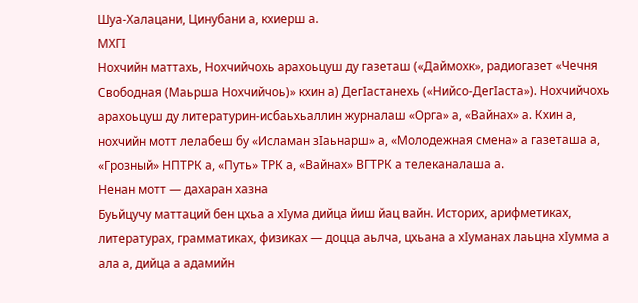Шуа-Халацани, Цинубани а, кхиерш а.
МХГӀ
Нохчийн маттахь, Нохчийчохь арахоьцуш ду газеташ («Даймохк», радиогазет «Чечня Свободная (Маьрша Нохчийчоь)» кхин а) ДегӀастанехь («Нийсо-ДегӀаста»). Нохчийчохь арахоьцуш ду литературин-исбаьхьаллин журналаш «Орга» а, «Вайнах» а. Кхин а, нохчийн мотт лелабеш бу «Исламан зӀаьнарш» а, «Молодежная смена» а газеташа а, «Грозный» НПТРК а, «Путь» ТРК а, «Вайнах» ВГТРК а телеканалаша а.
Ненан мотт — дахаран хазна
Буьйцучу маттаций бен цхьа а хӀума дийца йиш йац вайн. Историх, арифметиках, литературах, грамматиках, физиках — доцца аьлча, цхьана а хӀуманах лаьцна хӀумма а ала а, дийца а адамийн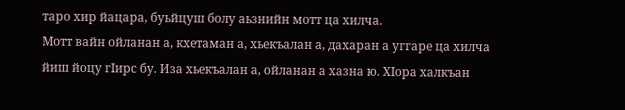таро хир йацара, буьйцуш болу аьзнийн мотт ца хилча.
Мотт вайн ойланан а, кхетаман а, хьекъалан а, дахаран а уггаре ца хилча йиш йоцу гӀирс бу. Иза хьекъалан а, ойланан а хазна ю. ХӀора халкъан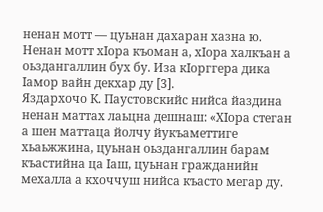ненан мотт — цуьнан дахаран хазна ю. Ненан мотт хӀора къоман а, хӀора халкъан а оьздангаллин бух бу. Иза кӀорггера дика Ӏамор вайн декхар ду [3].
Яздархочо К. Паустовскийс нийса йаздина ненан маттах лаьцна дешнаш: «ХӀора стеган а шен маттаца йолчу йукъаметтиге хьаьжжина, цуьнан оьздангаллин барам къастийна ца Ӏаш, цуьнан гражданийн мехалла а кхоччуш нийса къасто мегар ду.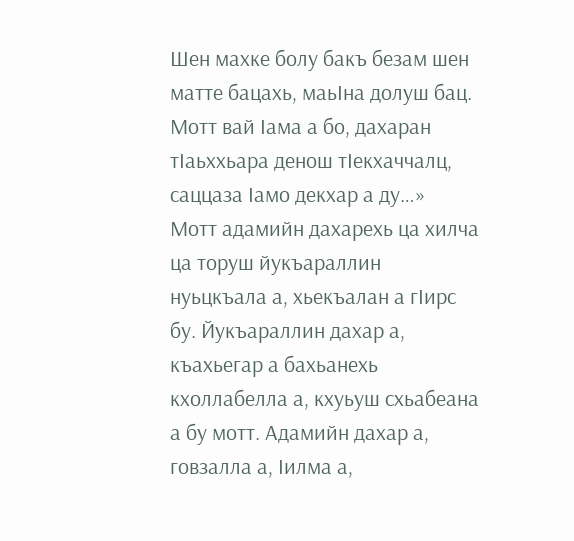Шен махке болу бакъ безам шен матте бацахь, маьӀна долуш бац.
Мотт вай Ӏама а бо, дахаран тӀаьххьара денош тӀекхаччалц, саццаза Ӏамо декхар а ду…»
Мотт адамийн дахарехь ца хилча ца торуш йукъараллин нуьцкъала а, хьекъалан а гӀирс бу. Йукъараллин дахар а, къахьегар а бахьанехь кхоллабелла а, кхуьуш схьабеана а бу мотт. Адамийн дахар а, говзалла а, Ӏилма а,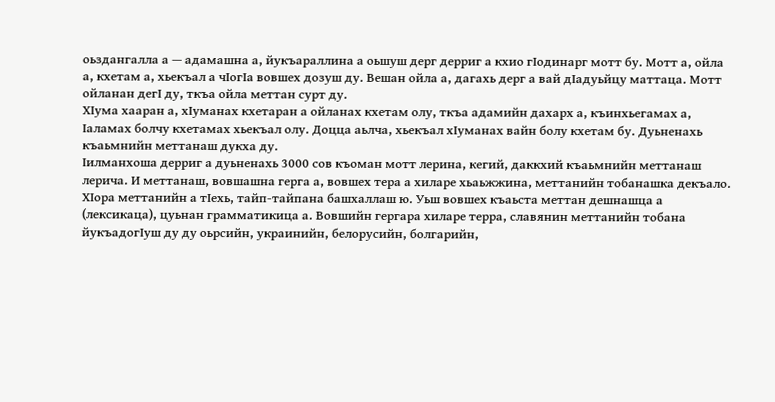оьздангалла а — адамашна а, йукъараллина а оьшуш дерг дерриг а кхио гӀодинарг мотт бу. Мотт а, ойла а, кхетам а, хьекъал а чӀогӀа вовшех дозуш ду. Вешан ойла а, дагахь дерг а вай дӀадуьйцу маттаца. Мотт ойланан дегӀ ду, ткъа ойла меттан сурт ду.
ХӀума хааран а, хӀуманах кхетаран а ойланах кхетам олу, ткъа адамийн дахарх а, къинхьегамах а, Ӏаламах болчу кхетамах хьекъал олу. Доцца аьлча, хьекъал хӀуманах вайн болу кхетам бу. Дуьненахь къаьмнийн меттанаш дукха ду.
Ӏилманхоша дерриг а дуьненахь 3000 сов къоман мотт лерина, кегий, даккхий къаьмнийн меттанаш лерича. И меттанаш, вовшашна герга а, вовшех тера а хиларе хьаьжжина, меттанийн тобанашка декъало. ХӀора меттанийн а тӀехь, тайп-тайпана башхаллаш ю. Уьш вовшех къаьста меттан дешнашца а (лексикаца), цуьнан грамматикица а. Вовшийн гергара хиларе терра, славянин меттанийн тобана йукъадогӀуш ду ду оьрсийн, украинийн, белорусийн, болгарийн,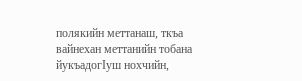полякийн меттанаш, ткъа вайнехан меттанийн тобана йукъадогӀуш нохчийн,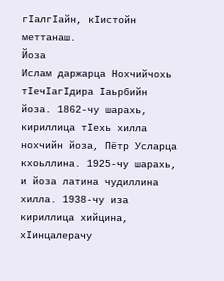гӀалгӀайн, кӀистойн меттанаш.
Йоза
Ислам даржарца Нохчийчохь тӀечӀагӀдира Ӏаьрбийн йоза. 1862-чу шарахь, кириллица тӀехь хилла нохчийн йоза, Пётр Усларца кхоьллина. 1925-чу шарахь, и йоза латина чудиллина хилла. 1938-чу иза кириллица хийцина, хӀинцалерачу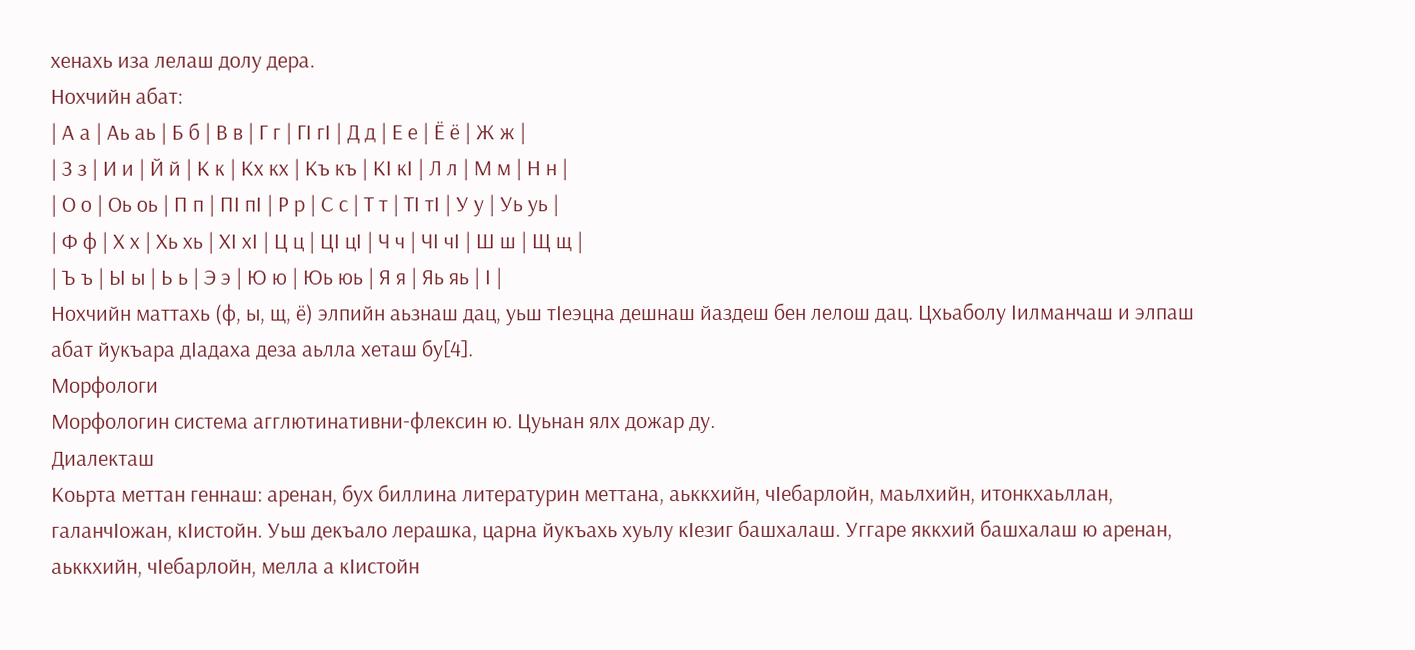хенахь иза лелаш долу дера.
Нохчийн абат:
| А а | Аь аь | Б б | В в | Г г | ГӀ гӀ | Д д | Е е | Ё ё | Ж ж |
| З з | И и | Й й | К к | Кх кх | Къ къ | КӀ кӀ | Л л | М м | Н н |
| О о | Оь оь | П п | ПӀ пӀ | Р р | С с | Т т | ТӀ тӀ | У у | Уь уь |
| Ф ф | Х х | Хь хь | ХӀ хӀ | Ц ц | ЦӀ цӀ | Ч ч | ЧӀ чӀ | Ш ш | Щ щ |
| Ъ ъ | Ы ы | Ь ь | Э э | Ю ю | Юь юь | Я я | Яь яь | Ӏ |
Нохчийн маттахь (ф, ы, щ, ё) элпийн аьзнаш дац, уьш тӀеэцна дешнаш йаздеш бен лелош дац. Цхьаболу Ӏилманчаш и элпаш абат йукъара дӀадаха деза аьлла хеташ бу[4].
Морфологи
Морфологин система агглютинативни-флексин ю. Цуьнан ялх дожар ду.
Диалекташ
Коьрта меттан геннаш: аренан, бух биллина литературин меттана, аьккхийн, чӀебарлойн, маьлхийн, итонкхаьллан, галанчӀожан, кӀистойн. Уьш декъало лерашка, царна йукъахь хуьлу кӀезиг башхалаш. Уггаре яккхий башхалаш ю аренан, аьккхийн, чӀебарлойн, мелла а кӀистойн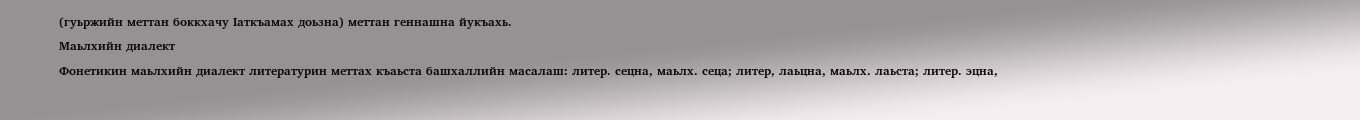(гуьржийн меттан боккхачу Ӏаткъамах доьзна) меттан геннашна йукъахь.
Маьлхийн диалект
Фонетикин маьлхийн диалект литературин меттах къаьста башхаллийн масалаш: литер. сецна, маьлх. сеца; литер, лаьцна, маьлх. лаьста; литер. эцна,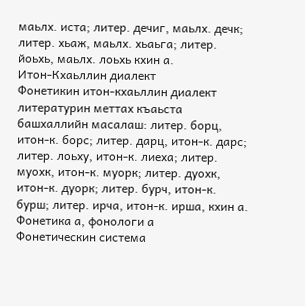маьлх. иста; литер. дечиг, маьлх. дечк; литер. хьаж, маьлх. хьаьга; литер. йоьхь, маьлх. лоьхь кхин а.
Итон-Кхаьллин диалект
Фонетикин итон-кхаьллин диалект литературин меттах къаьста башхаллийн масалаш: литер. борц, итон-к. борс; литер. дарц, итон-к. дарс; литер. лоьху, итон-к. лиеха; литер. муохк, итон-к. муорк; литер. дуохк, итон-к. дуорк; литер. бурч, итон-к. бурш; литер. ирча, итон-к. ирша, кхин а.
Фонетика а, фонологи а
Фонетическин система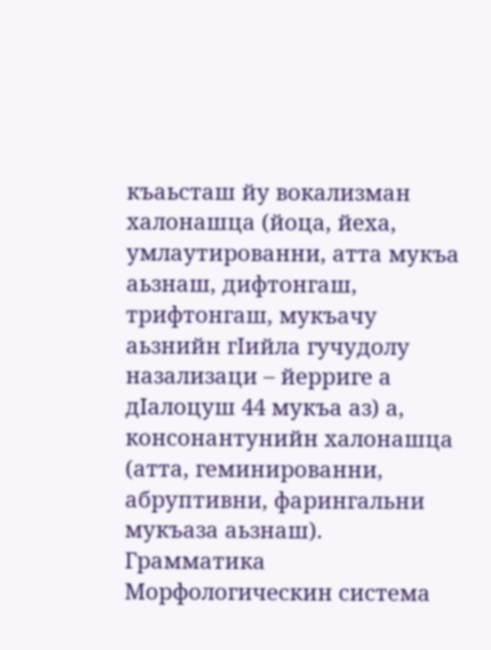къаьсташ йу вокализман халонашца (йоца, йеха, умлаутированни, атта мукъа аьзнаш, дифтонгаш, трифтонгаш, мукъачу аьзнийн гIийла гучудолу назализаци – йерриге а дӀалоцуш 44 мукъа аз) а, консонантунийн халонашца (атта, геминированни, абруптивни, фарингальни мукъаза аьзнаш).
Грамматика
Морфологическин система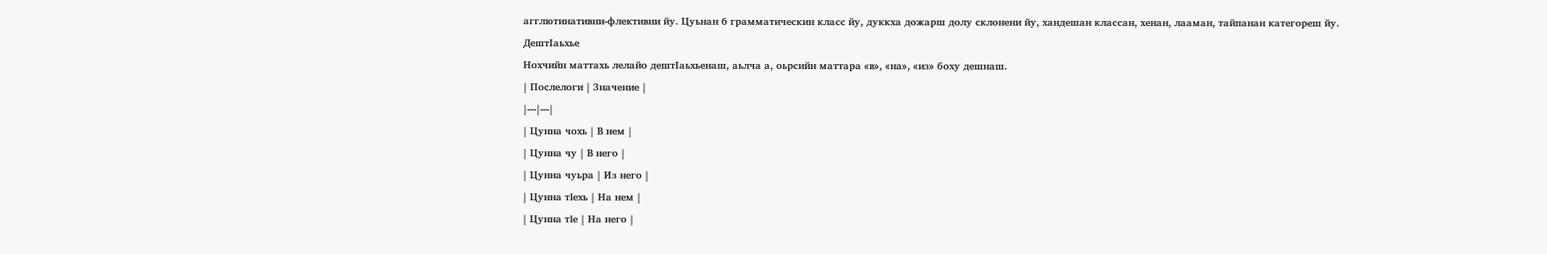агглютинативни-флективни йу. Цуьнан 6 грамматическин класс йу, дуккха дожарш долу склонени йу, хандешан классан, хенан, лааман, тайпанан категореш йу.
ДештIаьхье
Нохчийн маттахь лелайо дештIаьхьенаш, аьлча а, оьрсийн маттара «в», «на», «из» боху дешнаш.
| Послелоги | Значение |
|---|---|
| Цунна чохь | В нем |
| Цунна чу | В него |
| Цунна чуьра | Из него |
| Цунна тӏехь | На нем |
| Цунна тӏе | На него |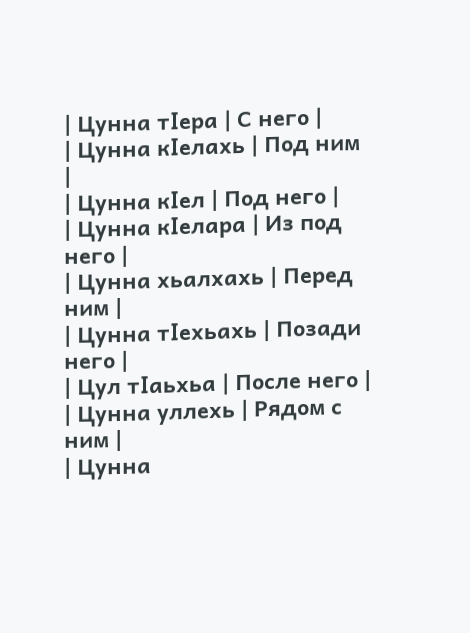| Цунна тӏера | С него |
| Цунна кӏелахь | Под ним |
| Цунна кӏел | Под него |
| Цунна кӏелара | Из под него |
| Цунна хьалхахь | Перед ним |
| Цунна тӏехьахь | Позади него |
| Цул тӏаьхьа | После него |
| Цунна уллехь | Рядом с ним |
| Цунна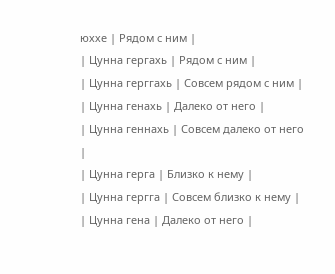юххе | Рядом с ним |
| Цунна гергахь | Рядом с ним |
| Цунна герггахь | Совсем рядом с ним |
| Цунна генахь | Далеко от него |
| Цунна геннахь | Совсем далеко от него |
| Цунна герга | Близко к нему |
| Цунна гергга | Совсем близко к нему |
| Цунна гена | Далеко от него |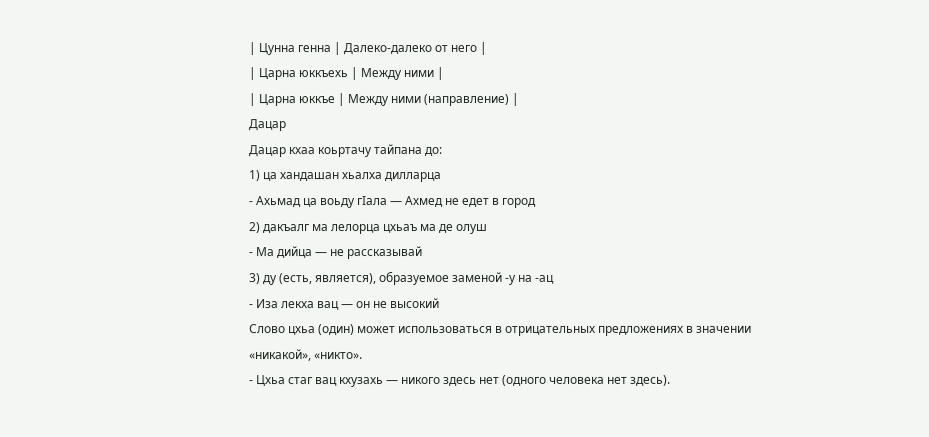| Цунна генна | Далеко-далеко от него |
| Царна юккъехь | Между ними |
| Царна юккъе | Между ними (направление) |
Дацар
Дацар кхаа коьртачу тайпана до:
1) ца хандашан хьалха дилларца
- Ахьмад ца воьду гӏала — Ахмед не едет в город
2) дакъалг ма лелорца цхьаъ ма де олуш
- Ма дийца — не рассказывай
3) ду (есть, является), образуемое заменой -у на -ац
- Иза лекха вац — он не высокий
Слово цхьа (один) может использоваться в отрицательных предложениях в значении «никакой», «никто».
- Цхьа стаг вац кхузахь — никого здесь нет (одного человека нет здесь).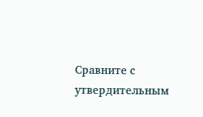Сравните с утвердительным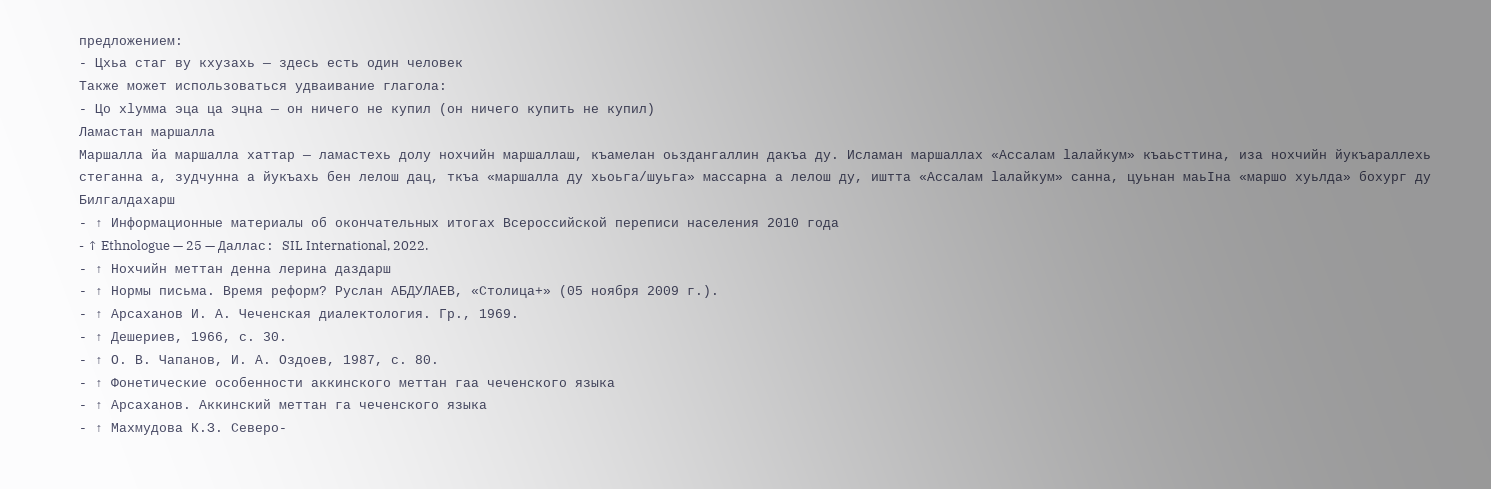предложением:
- Цхьа стаг ву кхузахь — здесь есть один человек
Также может использоваться удваивание глагола:
- Цо хӏумма эца ца эцна — он ничего не купил (он ничего купить не купил)
Ламастан маршалла
Маршалла йа маршалла хаттар — ламастехь долу нохчийн маршаллаш, къамелан оьздангаллин дакъа ду. Исламан маршаллах «Ассалам ӏалайкум» къаьсттина, иза нохчийн йукъараллехь стеганна а, зудчунна а йукъахь бен лелош дац, ткъа «маршалла ду хьоьга/шуьга» массарна а лелош ду, иштта «Ассалам ӏалайкум» санна, цуьнан маьIна «маршо хуьлда» бохург ду
Билгалдахарш
- ↑ Информационные материалы об окончательных итогах Всероссийской переписи населения 2010 года
- ↑ Ethnologue — 25 — Даллас: SIL International, 2022.
- ↑ Нохчийн меттан денна лерина даздарш
- ↑ Нормы письма. Время реформ? Руслан АБДУЛАЕВ, «Столица+» (05 ноября 2009 г.).
- ↑ Арсаханов И. А. Чеченская диалектология. Гр., 1969.
- ↑ Дешериев, 1966, с. 30.
- ↑ О. В. Чапанов, И. А. Оздоев, 1987, с. 80.
- ↑ Фонетические особенности аккинского меттан гаа чеченского языка
- ↑ Арсаханов. Аккинский меттан га чеченского языка
- ↑ Махмудова К.З. Северо-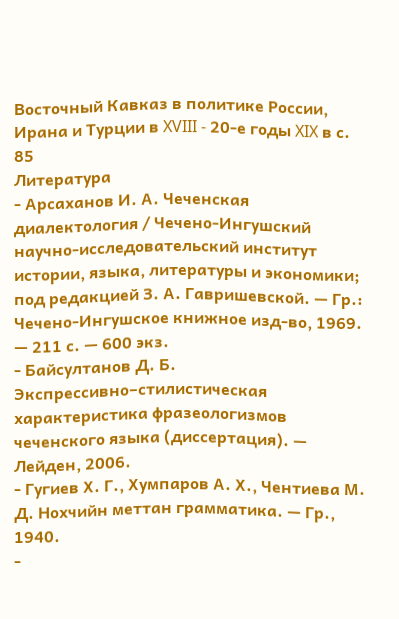Восточный Кавказ в политике России, Ирана и Турции в XVIII - 20-е годы XIX в с. 85
Литература
- Арсаханов И. А. Чеченская диалектология / Чечено-Ингушский научно-исследовательский институт истории, языка, литературы и экономики; под редакцией З. А. Гавришевской. — Гр.: Чечено-Ингушское книжное изд-во, 1969. — 211 с. — 600 экз.
- Байсултанов Д. Б. Экспрессивно–стилистическая характеристика фразеологизмов чеченского языка (диссертация). — Лейден, 2006.
- Гугиев Х. Г., Хумпаров А. Х., Чентиева М. Д. Нохчийн меттан грамматика. — Гр., 1940.
-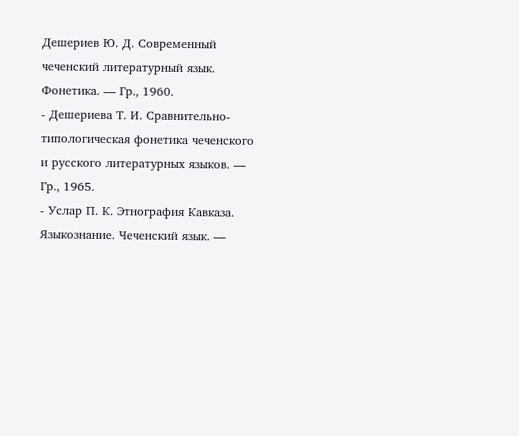Дешериев Ю. Д. Современный чеченский литературный язык. Фонетика. — Гр., 1960.
- Дешериева Т. И. Сравнительно-типологическая фонетика чеченского и русского литературных языков. — Гр., 1965.
- Услар П. К. Этнография Кавказа. Языкознание. Чеченский язык. —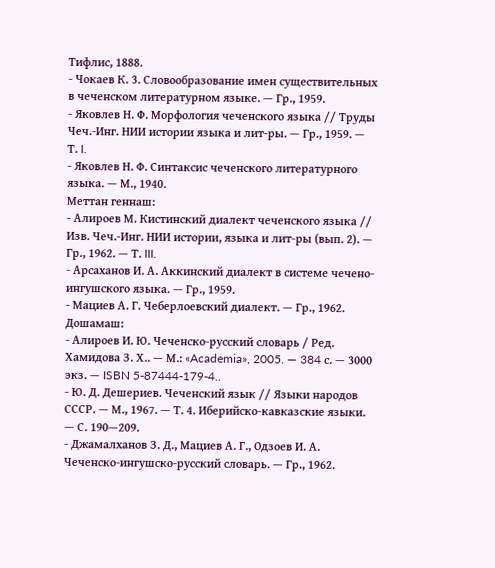Тифлис, 1888.
- Чокаев К. 3. Словообразование имен существительных в чеченском литературном языке. — Гр., 1959.
- Яковлев Н. Ф. Морфология чеченского языка // Труды Чеч.-Инг. НИИ истории языка и лит-ры. — Гр., 1959. — Т. I.
- Яковлев Н. Ф. Синтаксис чеченского литературного языка. — М., 1940.
Меттан геннаш:
- Алироев М. Кистинский диалект чеченского языка // Изв. Чеч.-Инг. НИИ истории, языка и лит-ры (вып. 2). — Гр., 1962. — Т. III.
- Арсаханов И. А. Аккинский диалект в системе чечено-ингушского языка. — Гр., 1959.
- Мациев А. Г. Чеберлоевский диалект. — Гр., 1962.
Дошамаш:
- Алироев И. Ю. Чеченско-русский словарь / Ред. Хамидова З. Х.. — М.: «Academia», 2005. — 384 с. — 3000 экз. — ISBN 5-87444-179-4..
- Ю. Д. Дешериев. Чеченский язык // Языки народов СССР. — М., 1967. — Т. 4. Иберийско-кавказские языки. — С. 190—209.
- Джамалханов З. Д., Мациев А. Г., Одзоев И. А. Чеченско-ингушско-русский словарь. — Гр., 1962.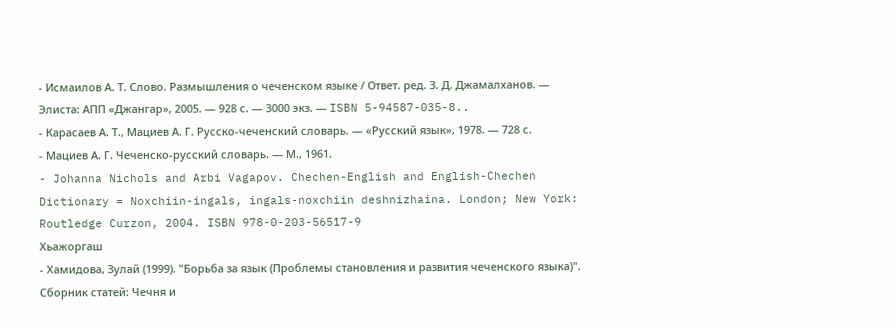- Исмаилов А. Т. Слово. Размышления о чеченском языке / Ответ. ред. З. Д. Джамалханов. — Элиста: АПП «Джангар», 2005. — 928 с. — 3000 экз. — ISBN 5-94587-035-8..
- Карасаев А. Т., Мациев А. Г. Русско-чеченский словарь. — «Русский язык», 1978. — 728 с.
- Мациев А. Г. Чеченско-русский словарь. — М., 1961.
- Johanna Nichols and Arbi Vagapov. Chechen-English and English-Chechen Dictionary = Noxchiin-ingals, ingals-noxchiin deshnizhaina. London; New York: Routledge Curzon, 2004. ISBN 978-0-203-56517-9
Хьажоргаш
- Хамидова, Зулай (1999). "Борьба за язык (Проблемы становления и развития чеченского языка)". Сборник статей: Чечня и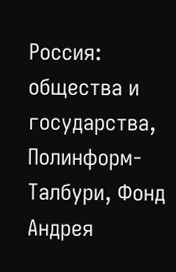Россия: общества и государства, Полинформ-Талбури, Фонд Андрея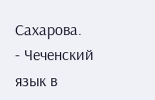Сахарова.
- Чеченский язык в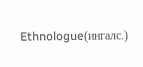Ethnologue(ингалс.)